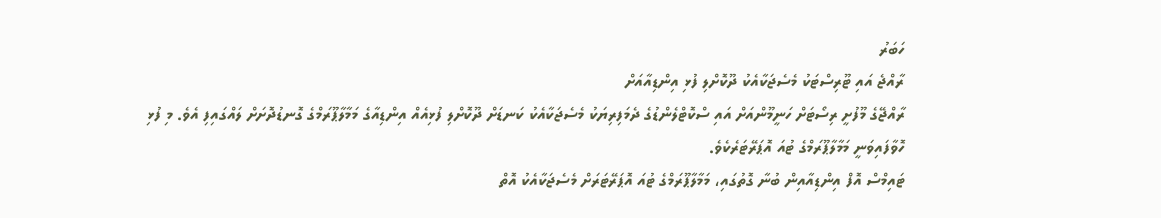ހަބަރު
ރާއްޖެ އައި ޓޫރިސްޓަކު މެސެޖަކާއެކު ދޫކޮށްލި ފުޅި އިންޑިއާއަށް
ރާއްޖޭގެ މޫފުށީ ރިސޯޓަށް ހަނީމޫންއަށް އައި ސްކޮޓްލެންޑުގެ ދެމަފިރިޔަކު މެސެޖަކާއެކު ކަނޑަށް ދޫކޮށްލި ފުޅިއެއް އިންޑިއާގެ މަމާލާޕޫރަމްގެ ގޮނޑުދޮށަށް ލައްގައިފި އެވެ. މި ފުޅި ހޮވާފައިވަނީ މަމާލާޕޫރަމްގެ ޓުއަ އޮޕަރޭޓަރެކެވެ.
ޓައިމްސް އޮފް އިންޑިއާއިން ބުނާ ގޮތުގައި، މަމާލާޕޫރަމްގެ ޓުއަ އޮޕަރޭޓަރަށް މެސެޖަކާއެކު އޮތް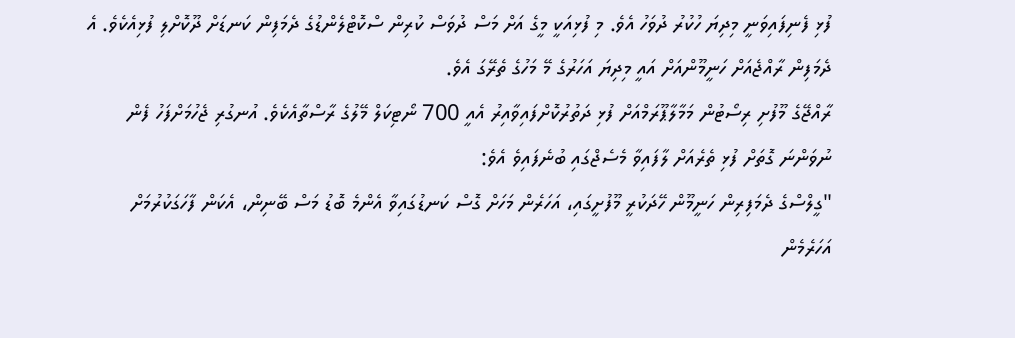ފުޅި ފެނިފައިވަނީ މިދިޔަ ހުކުރު ދުވަހު އެވެ. މި ފުޅިއަކީ މީގެ އަށް މަސް ދުވަސް ކުރިން ސްކޮޓްލެންޑުގެ ދެމަފިން ކަނޑަށް ދޫކޮށްލި ފުޅިއެކެވެ. އެ ދެމަފިން ރާއްޖެއަށް ހަނީމޫންއަށް އައީ މިދިޔަ އަހަރުގެ މޭ މަހުގެ ތެރޭގަ އެވެ.
ރާއްޖޭގެ މޫފުށި ރިސޯޓުން މަމާލާޕޫރަމްއަށް ފުޅި ދަތުރުކޮށްފައިވާއިރު އެއީ 700 ނޯޓިކަލް މޭލުގެ ރާސްތާއެކެވެ. އުނގުރި ޖެހުމަށްފަހު ފެން ނުވަންނަ ގޮތަށް ފުޅި ތެރެއަށް ލާފައިވާ މެސެޖްގައި ބުނެފައިވެ އެވެ:
"ގީލްސްގެ ދެމަފިރިން ހަނީމޫން ހޭދަކުރީ މޫފުށީގައި، އަހަރެން މަހަށް ގޮސް ކަނޑުގައިވާ އެންމެ ބޮޑު މަސް ބޭނިން، އެކަން ފާހަގަކުރުމަށް އަހަރެމެން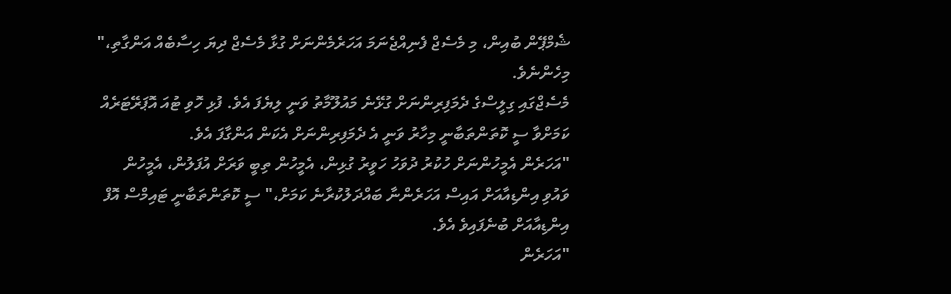ޝެމްޕޭން ބުއިން، މި މެސެޖް ފެނިއްޖެނަމަ އަހަރެމެންނަށް ގުޅާ މެސެޖް ދިޔަ ހިސާބެއް އަންގާތި،" މިހެންނެވެ.
މެސެޖްގައި ގިލީސްގެ ދެމަފިރިންނަށް ގުޅޭނެ މައުލޫމާތު ވަނީ ލިޔެފަ އެވެ. ފުޅި ހޮވި ޓުއަ އޮޕަރޭޓަރެއް ކަމަށްވާ ސީ ކޮތަންތަބާނީ މިހާރު ވަނީ އެ ދެމަފިރިންނަށް އެކަން އަންގާފަ އެވެ.
"އަހަރެން އެމީހުންނަށް ހުކުރު ދުވަހު ހަވީރު ގުޅިން، އެމީހުން ތިބީ ވަރަށް އުފަލުން، އެމީހުން ވައުވި އިންޑިއާއަށް އައިސް އަހަރެންނާ ބައްދަލުކުރާނެ ކަމަށް،" ސީ ކޮތަންތަބާނީ ޓައިމްސް އޮފް އިންޑިއާއަށް ބުނެފައިވެ އެވެ.
"އަހަރެން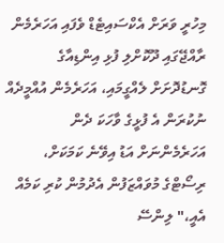މިހުރީ ވަރަށް އެކްސައިޓެޑް ވެފައި އަހަރެމެން ރާއްޖޭގައި ދޫކޮށްލި ފުޅި އިންޑިއާގެ ގޮނޑުދޮށަށް ލެއްގީމައި، އަހަރެމެން އުއްމީދެއް ނުކުރަން އެ ފުޅީގެ ވާހަކަ ދެން އަހަރެމެންނަށް އަޑު އިވޭނެ ކަމަކަށް، ރިސޯޓްގެ މުވައްޒަފުން އެދުމުން ކުރި ކަމެއް އެއީ،" ލިންސޭ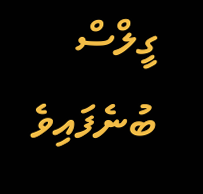ގީލްސް ބުނެފައިވެ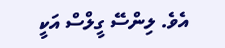އެވެ. ލިންސޭ ގީލްސް އަކީ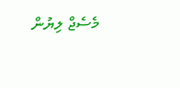މެސެޖް ލިޔުން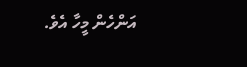އަންހެން މީހާ އެވެ.